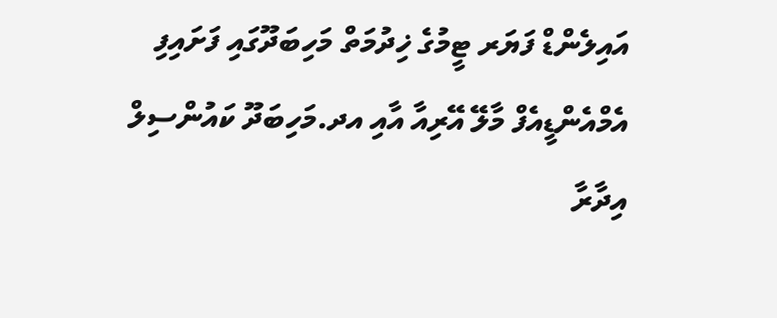އައިލެންޑް ފަޔަރ ޓީމުގެ ޚިދުމަތް މަހިބަދޫގައި ފަށައިފި
އެމްއެންޑީއެފް މާލޭ އޭރިއާ އާއި އދ.މަހިބަދޫ ކައުންސިލް އިދާރާ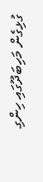ގުޅިގެން މަހިބަދޫގައި ހިންގި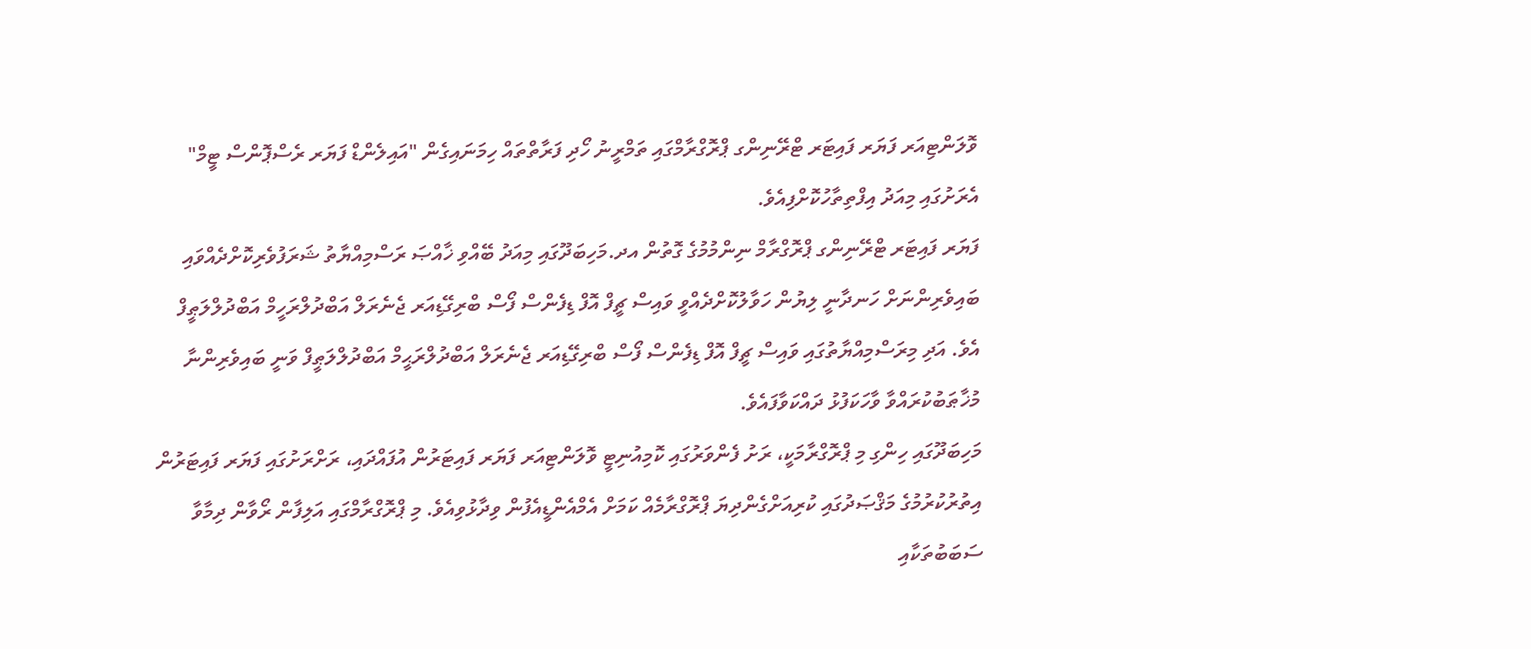ވޮލަންޓިއަރ ފަޔަރ ފައިޓަރ ޓްރޭނިންގ ޕްރޮގްރާމްގައި ތަމްރީނު ހޯދި ފަރާތްތައް ހިމަނައިގެން "އައިލެންޑް ފަޔަރ ރެސްޕޮންސް ޓީމް" އެރަށުގައި މިއަދު އިފްތިތާހުކޮށްފިއެވެ.
ފަޔަރ ފައިޓަރ ޓްރޭނިންގ ޕްރޮގްރާމް ނިންމުމުގެ ގޮތުން އދ.މަހިބަދޫގައި މިއަދު ބޭއްވި ޚާއްޞަ ރަސްމިއްޔާތު ޝަރަފުވެރިކޮށްދެއްވައި ބައިވެރިންނަށް ހަނދާނީ ލިޔުން ހަވާލުކޮށްދެއްވީ ވައިސް ޗީފް އޮފް ޑިފެންސް ފޯސް ބްރިގޭޑިއަރ ޖެނެރަލް އަބްދުލްރަހީމް އަބްދުލްލަޠީފް އެވެ. އަދި މިރަސްމިއްޔާތުގައި ވައިސް ޗީފް އޮފް ޑިފެންސް ފޯސް ބްރިގޭޑިއަރ ޖެނެރަލް އަބްދުލްރަޙީމް އަބްދުލްލަޠީފް ވަނީ ބައިވެރިންނާ މުޚާޠަބުކުރައްވާ ވާހަކަފުޅު ދައްކަވާފައެވެ.
މަހިބަދޫގައި ހިންގި މި ޕްރޮގްރާމަކީ، ރަށު ފެންވަރުގައި ކޮމިއުނިޓީ ވޮލަންޓިއަރ ފަޔަރ ފައިޓަރުން އުފައްދައި، ރަށްރަށުގައި ފަޔަރ ފައިޓަރުން އިތުރުކުރުމުގެ މަޤްޞަދުގައި ކުރިއަށްގެންދިޔަ ޕްރޮގްރާމެއް ކަމަށް އެމްއެންޑީއެފުން ވިދާޅުވިއެވެ. މި ޕްރޮގްރާމްގައި އަލިފާން ރޯވާން ދިމާވާ ސަބަބުތަކާއި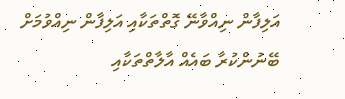އަލިފާން ނިއްވާނޭ ގޮތްތަކާއި އަލިފާން ނިއްވުމަށް ބޭނުންކުރާ ބައެއް އާލާތްތަކާއި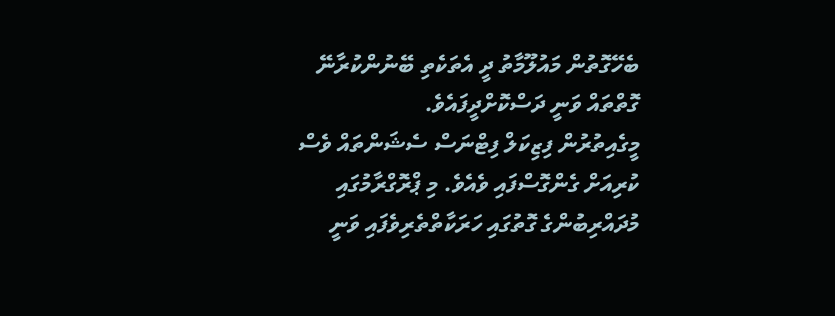ބެހޭގޮތުން މައުލޫމާތު ދީ އެތަކެތި ބޭނުންކުރާނޭ ގޮތްތައް ވަނީ ދަސްކޮށްދީފައެވެ.
މީގެއިތުރުން ފިޒިކަލް ފިޓްނަސް ސެޝަންތައް ވެސް ކުރިއަށް ގެންގޮސްފައި ވެއެވެ. މި ޕްރޮގްރާމުގައި މުދައްރިބުންގެ ގޮތުގައި ހަރަކާތްތެރިވެފައި ވަނީ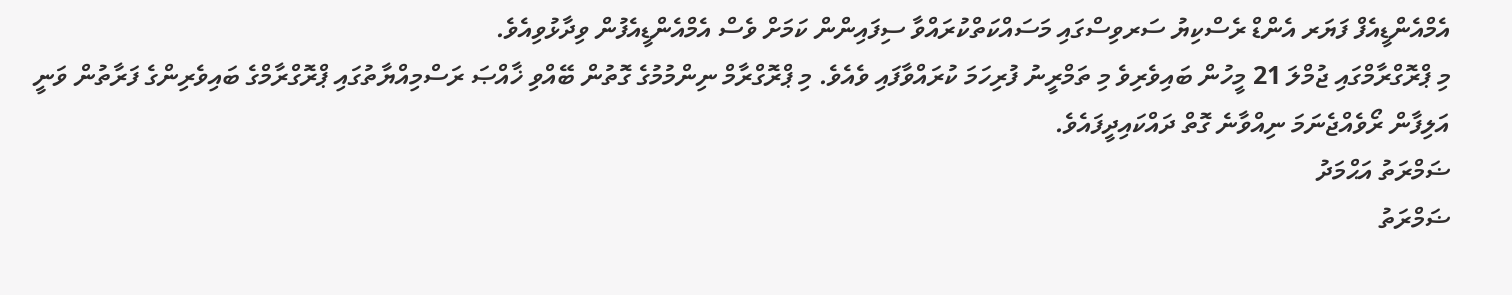އެމްއެންޑީއެފް ފަޔަރ އެންޑް ރެސްކިޔު ސަރވިސްގައި މަސައްކަތްކުރައްވާ ސިފައިންން ކަމަށް ވެސް އެމްއެންޑީއެފުން ވިދާޅުވިއެވެ.
މި ޕްރޮގްރާމްގައި ޖުމްލަ 21 މީހުން ބައިވެރިވެ މި ތަމްރީނު ފުރިހަމަ ކުރައްވާފައި ވެއެވެ. މި ޕްރޮގްރާމް ނިންމުމުގެ ގޮތުން ބޭއްވި ޚާއްޞަ ރަސްމިއްޔާތުގައި ޕްރޮގްރާމްގެ ބައިވެރިންގެ ފަރާތުން ވަނީ އަލިފާން ރޯވެއްޖެނަމަ ނިއްވާނެ ގޮތް ދައްކައިދީފައެވެ.
ޟަމްރަތު އަޙްމަދު
ޟަމްރަތު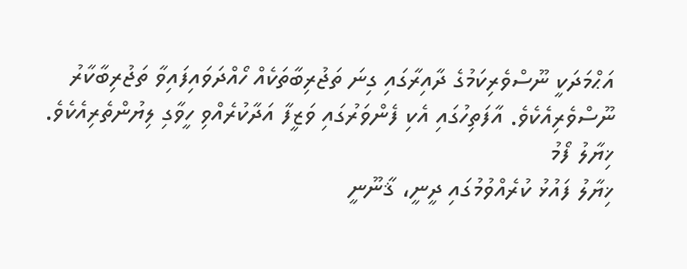އަޙްމަދަކީ ނޫސްވެރިކަމުގެ ދާއިރާގައި ގިނަ ތަޖުރިބާތަކެއް ހޯއްދަވައިފައިވާ ތަޖުރިބާކާރު ނޫސްވެރިއެކެވެ. އާފަތިހުގައި އެކި ފެންވަރުގައި ވަޒީފާ އަދާކުރެއްވި ހީވާގި ލިޔުންތެރިއެކެވެ.
ޚިޔާލު ފޯމު
ޚިޔާލު ފައުޅު ކުރެއްވުމުގައި ދީނީ، ޤާނޫނީ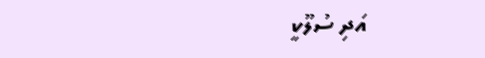އަދި ސުލޫކީ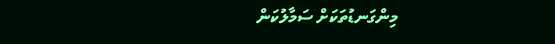މިންގަނޑުތަކަށް ސަމާލުކަން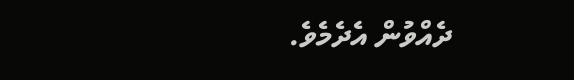ދެއްވުން އެދެމެވެ.